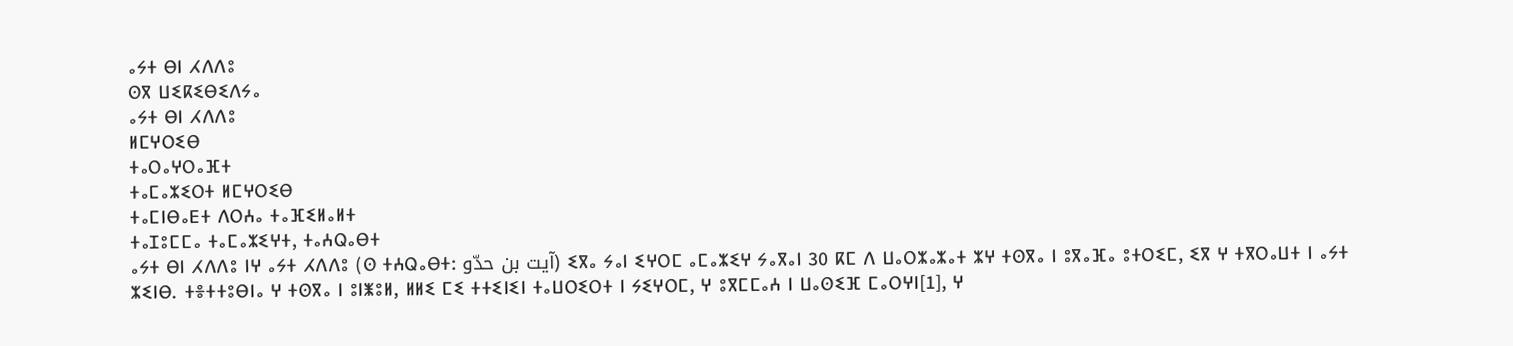ⴰⵢⵜ ⴱⵏ ⵃⴷⴷⵓ
ⵙⴳ ⵡⵉⴽⵉⴱⵉⴷⵢⴰ
ⴰⵢⵜ ⴱⵏ ⵃⴷⴷⵓ
ⵍⵎⵖⵔⵉⴱ
ⵜⴰⵔⴰⵖⵔⴰⴼⵜ
ⵜⴰⵎⴰⵣⵉⵔⵜ ⵍⵎⵖⵔⵉⴱ
ⵜⴰⵎⵏⴱⴰⴹⵜ ⴷⵔⵄⴰ ⵜⴰⴼⵉⵍⴰⵍⵜ
ⵜⴰⵊⵓⵎⵎⴰ ⵜⴰⵎⴰⵣⵉⵖⵜ, ⵜⴰⵄⵕⴰⴱⵜ
ⴰⵢⵜ ⴱⵏ ⵃⴷⴷⵓ ⵏⵖ ⴰⵢⵜ ⵃⴷⴷⵓ (ⵙ ⵜⵄⵕⴰⴱⵜ: آيت بن حدّو) ⵉⴳⴰ ⵢⴰⵏ ⵉⵖⵔⵎ ⴰⵎⴰⵣⵉⵖ ⵢⴰⴳⴰⵏ 30 ⴽⵎ ⴷ ⵡⴰⵔⵣⴰⵣⴰⵜ ⵣⵖ ⵜⵙⴳⴰ ⵏ ⵓⴳⴰⴼⴰ ⵓⵜⵔⵉⵎ, ⵉⴳ ⵖ ⵜⴳⵔⴰⵡⵜ ⵏ ⴰⵢⵜ ⵣⵉⵏⴱ. ⵜⴻⵜⵜⵓⴱⵏⴰ ⵖ ⵜⵙⴳⴰ ⵏ ⵓⵏⵥⵓⵍ, ⵍⵍⵉ ⵎⵉ ⵜⵜⵉⵏⵉⵏ ⵜⴰⵡⵔⵉⵔⵜ ⵏ ⵢⵉⵖⵔⵎ, ⵖ ⵓⴳⵎⵎⴰⵄ ⵏ ⵡⴰⵙⵉⴼ ⵎⴰⵔⵖⵏ[1], ⵖ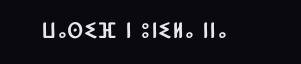ⵡⴰⵙⵉⴼ ⵏ ⵓⵏⵉⵍⴰ ⵏⵏⴰ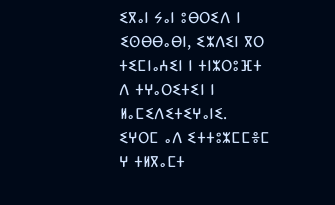ⵉⴳⴰⵏ ⵢⴰⵏ ⵓⴱⵔⵉⴷ ⵏ ⵉⵙⴱⴱⴰⴱⵏ, ⵉⵣⴷⵉⵏ ⴳⵔ ⵜⵉⵎⵏⴰⵄⵉⵏ ⵏ ⵜⵏⵣⵔⵓⴼⵜ ⴷ ⵜⵖⴰⵔⵉⵜⵉⵏ ⵏ ⵍⴰⵎⵉⴷⵉⵜⵉⵖⴰⵏⵉ.
ⵉⵖⵔⵎ ⴰⴷ ⵉⵜⵜⵓⵣⵎⵎⴻⵎ ⵖ ⵜⵍⴳⴰⵎⵜ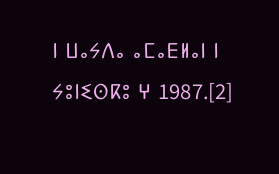ⵏ ⵡⴰⵢⴷⴰ ⴰⵎⴰⴹⵍⴰⵏ ⵏ ⵢⵓⵏⵉⵙⴽⵓ ⵖ 1987.[2]